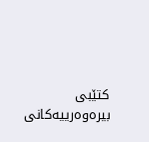کتێبی بیرەوەرییەکانی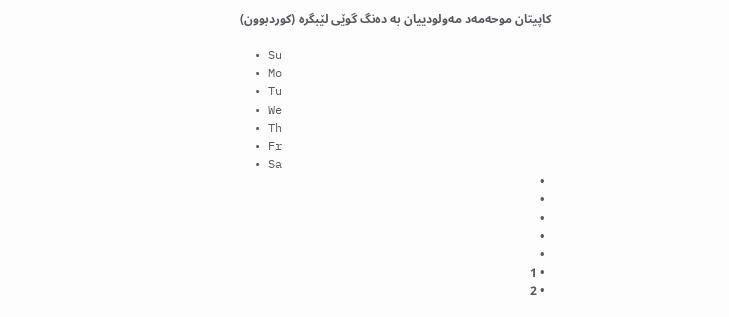کاپیتان موحەمەد مەولودییان بە دەنگ گوێی لێبگرە (کوردبوون)

  • Su
  • Mo
  • Tu
  • We
  • Th
  • Fr
  • Sa
  •
  •
  •
  •
  •
  • 1
  • 2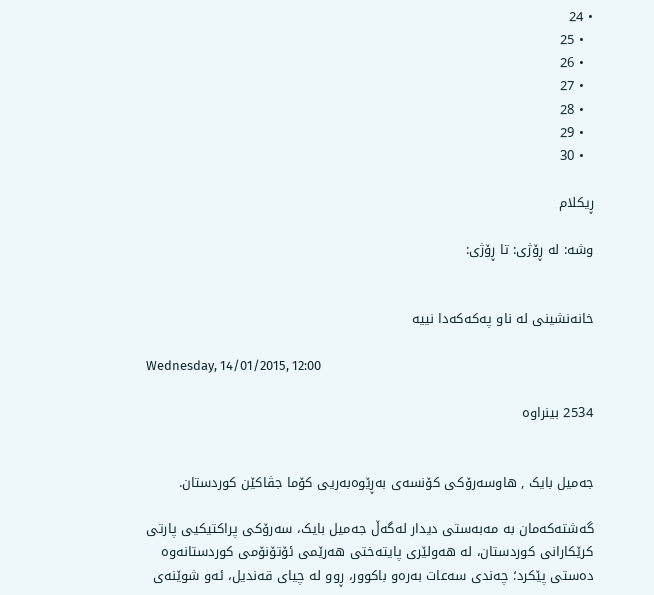• 24
  • 25
  • 26
  • 27
  • 28
  • 29
  • 30

ڕیکلام

وشە: لە ڕۆژی: تا ڕۆژی:


خانەنشینی لە ناو پەکەکەدا نییە

Wednesday, 14/01/2015, 12:00

2534 بینراوە


جەمیل بایک , هاوسەرۆکی کۆنسەی بەڕێوەبەریی کۆما جڤاکێن کوردستان.

گەشتەکەمان بە مەبەستی دیدار لەگەڵ جەمیل بایک، سەرۆکی پراکتیکیی پارتی کرێکارانی کوردستان، لە هەولێری پایتەختی هەرێمی ئۆتۆنۆمی کوردستانەوە دەستی پێکرد؛ چەندی سەعات بەرەو باکوور، ڕوو لە چیای قەندیل، ئەو شوێنەی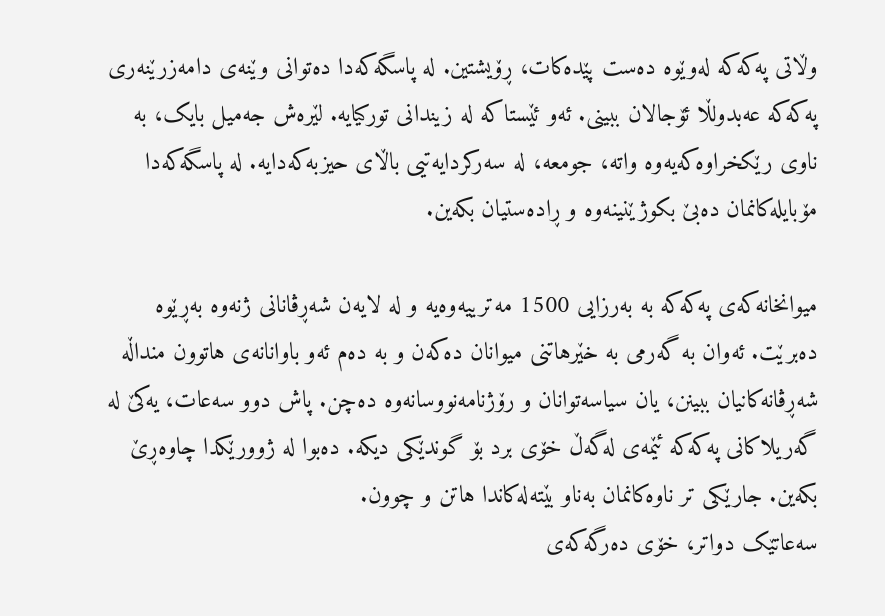وڵاتی پەکەکە لەوێوە دەست پێدەکات، ڕۆیشتین. لە پاسگەکەدا دەتوانی وێنەی دامەزرێنەری پەکەکە عەبدولڵا ئۆجالان ببینی. ئەو ئێستاکە لە زیندانی تورکیایە. لێرەش جەمیل بایک، بە ناوی رێکخراوەکەیەوە واتە، جومعە، لە سەرکردایەتیی باڵای حیزبەکەدایە. لە پاسگەکەدا مۆبایلەکانمان دەبێ بکوژێنینەوە و ڕادەستیان بکەین.

میوانخانەکەی پەکەکە بە بەرزایی 1500 مەترییەوەیە و لە لایەن شەڕڤانانی ژنەوە بەڕێوە دەبرێت. ئەوان بە گەرمی بە خێرهاتنی میوانان دەکەن و بە دەم ئەو باوانانەی هاتوون منداڵە شەڕڤانەکانیان ببینن، یان سیاسەتوانان و رۆژنامەنووسانەوە دەچن. پاش دوو سەعات، یەکێ لە گەریلاکانی پەکەکە ئێمەی لەگەڵ خۆی برد بۆ گوندێکی دیکە. دەبوا لە ژوورێکدا چاوەڕێ بکەین. جارێکی تر ناوەکانمان بەناو بێتەلەکاندا هاتن و چوون.
سەعاتێک دواتر، خۆی دەرگەکەی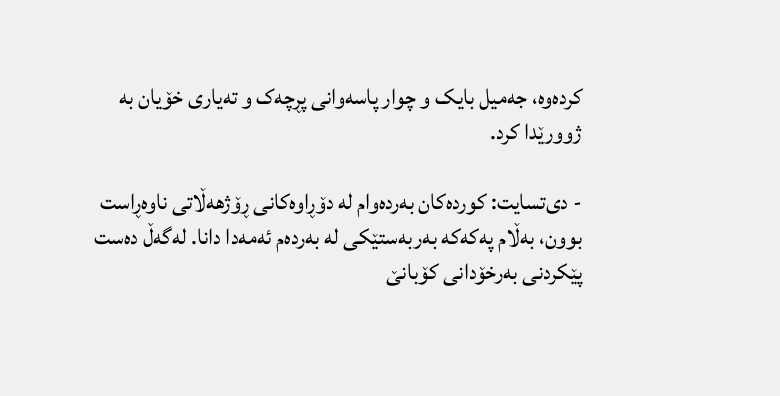کردەوە، جەمیل بایک و چوار پاسەوانی پڕچەک و تەیاری خۆیان بە ژوورێدا کرد.

- دی‌تسایت: کوردەکان بەردەوام لە دۆڕاوەکانی ڕۆژهەڵاتی ناوەڕاست بوون، بەڵام پەکەکە بەربەستێکی لە بەردەم ئەمەدا دانا. لەگەڵ دەست پێکردنی بەرخۆدانی کۆبانێ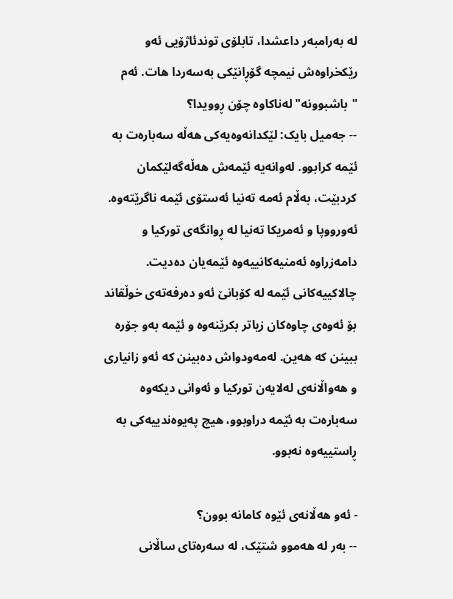لە بەرامبەر داعشدا، تابلۆی توندئاژۆیی ئەو رێکخراوەش نیمچە گۆڕانێکی بەسەردا هات. ئەم "باشبوونە" لەناکاوە چۆن ڕوویدا؟
-- جەمیل بایک: لێکدانەوەیەکی هەڵە سەبارەت بە ئێمە کرابوو. لەوانەیە ئێمەش هەڵەگەلێکمان کردبێت، بەڵام ئەمە تەنیا ئەستۆی ئێمە ناگرێتەوە. ئەورووپا و ئەمریکا تەنیا لە ڕوانگەی تورکیا و دامەزراوە ئەمنیەکانییەوە ئێمەیان دەدیت. چالاکییەکانی ئێمە لە کۆبانێ ئەو دەرفەتەی خوڵقاند بۆ ئەوەی چاوەکان زیاتر بکرێنەوە و ئێمە بەو جۆرە ببینن کە هەین. لەمەودواش دەبینن کە ئەو زانیاری و هەواڵانەی لەلایەن تورکیا و ئەوانی دیکەوە سەبارەت بە ئێمە دراوبوو، هیچ پەیوەندییەکی بە ڕاستییەوە نەبوو.

- ئەو هەڵانەی ئێوە کامانە بوون؟
-- بەر لە هەموو شتێک، لە سەرەتای ساڵانی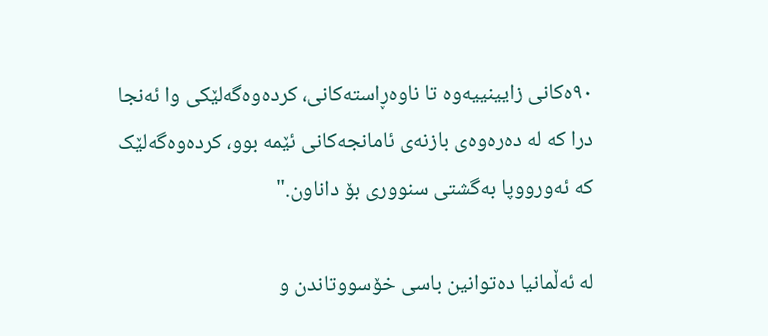٩٠ەکانی زایینییەوە تا ناوەڕاستەکانی، کردەوەگەلێکی وا ئەنجا درا کە لە دەرەوەی بازنەی ئامانجەکانی ئێمە بوو، کردەوەگەلێک کە ئەورووپا بەگشتی سنووری بۆ داناون."

لە ئەڵمانیا دەتوانین باسی خۆسووتاندن و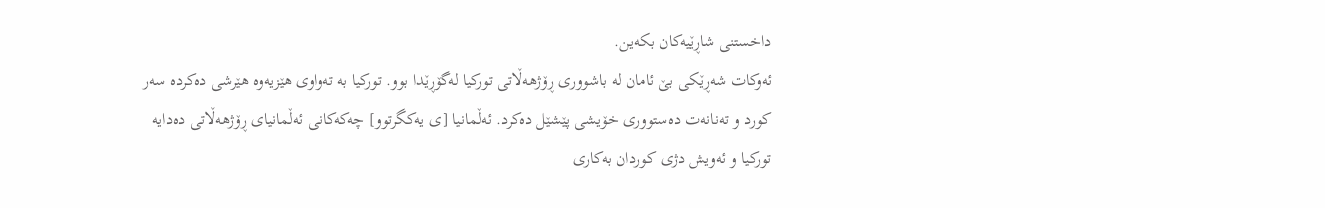داخستنی شاڕێیەکان بکەین.
ئەوکات شەڕێکی بێ ئامان لە باشووری ڕۆژهەڵاتی تورکیا لەگۆڕێدا بوو. تورکیا بە تەواوی هێزیەوە هێرشی دەکردە سەر کورد و تەنانەت دەستووری خۆیشی پێشێل دەکرد. ئەڵمانیا [ی یەکگرتوو] چەکەکانی ئەڵمانیای ڕۆژهەڵاتی دەدایە تورکیا و ئەویش دژی کوردان بەکاری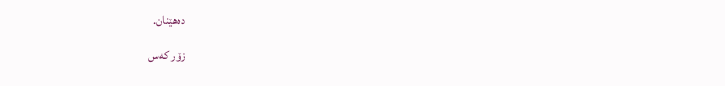دەهێنان.

زۆر کەس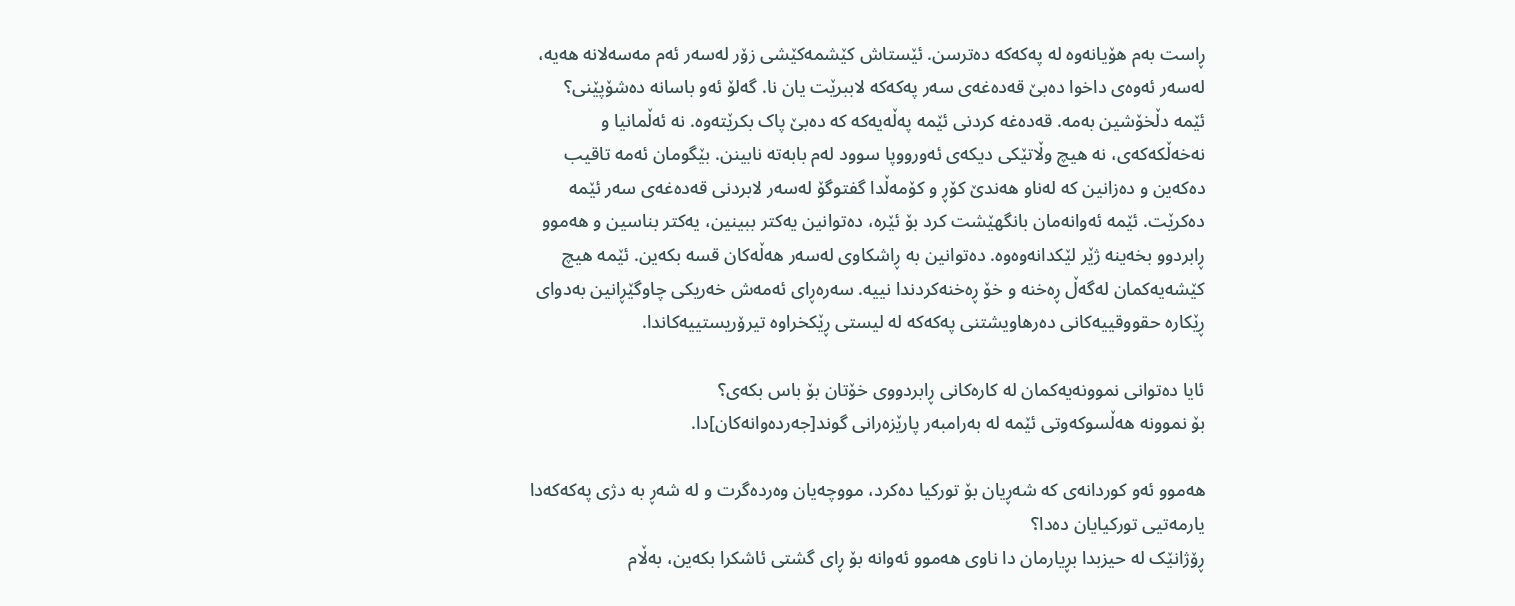ڕاست بەم هۆیانەوە لە پەکەکە دەترسن. ئێستاش کێشمەکێشی زۆر لەسەر ئەم مەسەلانە هەیە، لەسەر ئەوەی داخوا دەبێ قەدەغەی سەر پەکەکە لاببرێت یان نا. گەلۆ ئەو باسانە دەشۆپێنی؟
ئێمە دڵخۆشین بەمە. قەدەغە کردنی ئێمە پەڵەیەکە کە دەبێ پاک بکرێتەوە. نە ئەڵمانیا و نەخەڵکەکەی، نە هیچ وڵاتێکی دیکەی ئەورووپا سوود لەم بابەتە نابینن. بێگومان ئەمە تاقیب دەکەین و دەزانین کە لەناو هەندێ کۆڕ و کۆمەڵدا گفتوگۆ لەسەر لابردنی قەدەغەی سەر ئێمە دەکرێت. ئێمە ئەوانەمان بانگهێشت کرد بۆ ئێرە، دەتوانین یەکتر ببینین، یەکتر بناسین و هەموو ڕابردوو بخەینە ژێر لێکدانەوەوە. دەتوانین بە ڕاشکاوی لەسەر هەڵەکان قسە بکەین. ئێمە هیچ کێشەیەکمان لەگەڵ ڕەخنە و خۆ ڕەخنەکردندا نییە. سەرەڕای ئەمەش خەریکی چاوگێڕانین بەدوای ڕێکارە حقووقییەکانی دەرهاویشتنی پەکەکە لە لیستی ڕێکخراوە تیرۆریستییەکاندا.

ئایا دەتوانی نموونەیەکمان لە کارەکانی ڕابردووی خۆتان بۆ باس بکەی؟
بۆ نموونە هەڵسوکەوتی ئێمە لە بەرامبەر پارێزەرانی گوند[جەردەوانەکان]دا.

هەموو ئەو کوردانەی کە شەڕیان بۆ تورکیا دەکرد، مووچەیان وەردەگرت و لە شەڕ بە دژی پەکەکەدا یارمەتیی تورکیایان دەدا؟
ڕۆژانێک لە حیزبدا بڕیارمان دا ناوی هەموو ئەوانە بۆ ڕای گشتی ئاشكرا بکەین، بەڵام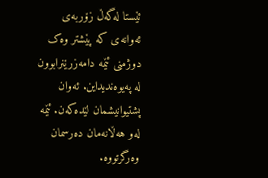ئێستا لەگەڵ زۆربەی ئەوانەی کە پێشتر وەک دوژمنی ئێمە دامەزرێنرابوون لە پەیوەندیداین. ئەوان پشتیوانیشمان لێدەکەن. ئێمە لەو هەڵانەمان دەرسمان وەرگرتووە.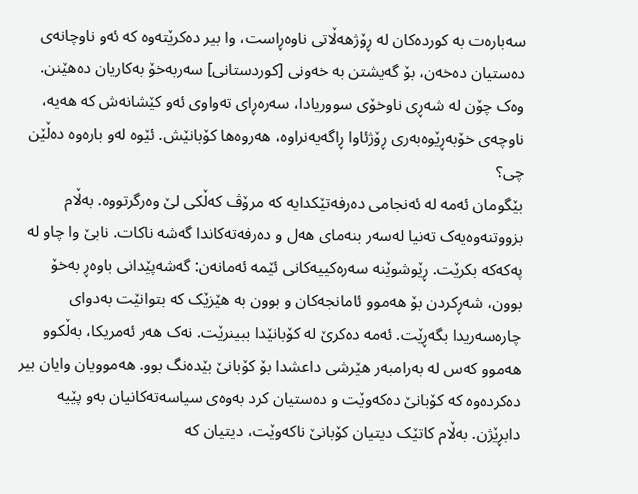سەبارەت بە کوردەکان لە ڕۆژهەڵاتی ناوەڕاست، وا بیر دەکرێتەوە کە ئەو ناوچانەی دەستیان دەخەن، بۆ گەیشتن بە خەونی [کوردستانی] سەربەخۆ بەکاریان دەهێنن. وەک چۆن لە شەڕی ناوخۆی سووریادا، سەرەڕای تەواوی ئەو کێشانەش کە هەیە، ناوچەی خۆبەڕێوەبەری ڕۆژئاوا ڕاگەیەنراوە، هەروەها کۆبانێش. ئێوە لەو بارەوە دەڵێن چی؟
بێگومان ئەمە لە ئەنجامی دەرفەتێکدایە کە مرۆڤ کەڵکی لێ وەرگرتووە. بەڵام بزووتنەوەیەک تەنیا لەسەر بنەمای هەل و دەرفەتەکاندا گەشە ناکات. نابێ وا چاو لە پەکەکە بکرێت. ڕێوشوێنە سەرەکییەکانی ئێمە ئەمانەن: گەشەپێدانی باوەڕ بەخۆ بوون، شەڕکردن بۆ هەموو ئامانجەکان و بوون بە هێزێک کە بتوانێت بەدوای چارەسەریدا بگەڕێت. ئەمە دەکرێ لە کۆبانێدا ببینرێت. نەک هەر ئەمریکا، بەڵکوو هەموو کەس لە بەرامبەر هێرشی داعشدا بۆ کۆبانێ بێدەنگ بوو. هەموویان وایان بیر دەکردەوە کە کۆبانێ دەکەوێت و دەستیان کرد بەوەی سیاسەتەکانیان بەو پێیە دابڕێژن. بەڵام کاتێک دیتیان کۆبانێ ناکەوێت، دیتیان کە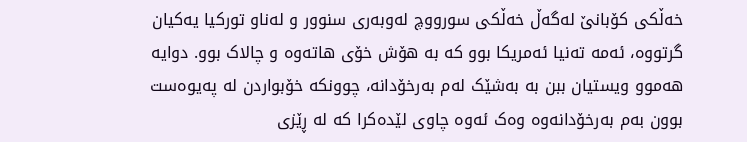خەڵکی کۆبانێ لەگەڵ خەڵکی سورووچ لەوبەری سنوور و لەناو تورکیا یەکیان گرتووە، ئەمە تەنیا ئەمریکا بوو کە بە هۆش خۆی هاتەوە و چالاک بوو. دوایە هەموو ویستیان ببن بە بەشێک لەم بەرخۆدانە، چوونکە خۆبواردن لە پەیوەست بوون بەم بەرخۆدانەوە وەک ئەوە چاوی لێدەکرا کە لە ڕێزی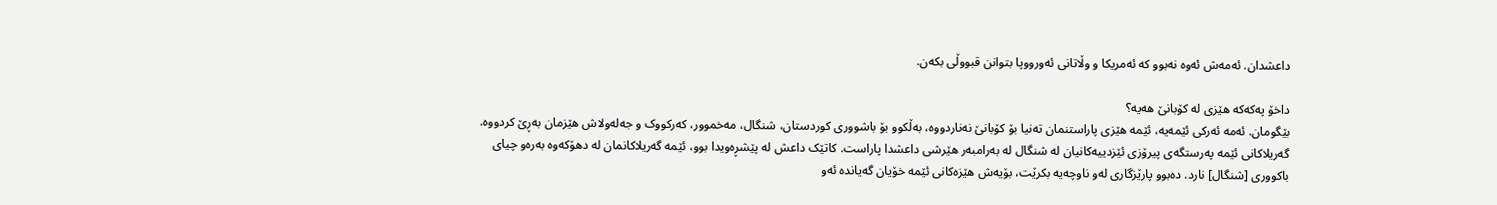داعشدان. ئەمەش ئەوە نەبوو کە ئەمریکا و وڵاتانی ئەورووپا بتوانن قبووڵی بکەن.

داخۆ پەکەکە هێزی لە کۆبانێ هەیە؟
بێگومان. ئەمە ئەرکی ئێمەیە، ئێمە هێزی پاراستنمان تەنیا بۆ کۆبانێ نەناردووە، بەڵکوو بۆ باشووری کوردستان، شنگال، مەخموور، کەرکووک و جەلەولاش هێزمان بەڕێ کردووە. گەریلاکانی ئێمە پەرستگەی پیرۆزی ئێزدییەکانیان لە شنگال لە بەرامبەر هێرشی داعشدا پاراست. کاتێک داعش لە پێشڕەویدا بوو، ئێمە گەریلاکانمان لە دهۆکەوە بەرەو چیای باکووری [شنگال] نارد. دەبوو پارێزگاری لەو ناوچەیە بکرێت، بۆیەش هێزەکانی ئێمە خۆیان گەیاندە ئەو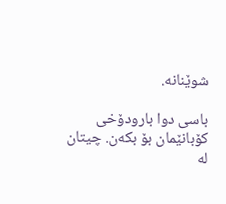شوێنانە.

باسی دوا بارودۆخی کۆبانێمان بۆ بکەن. چیتان لە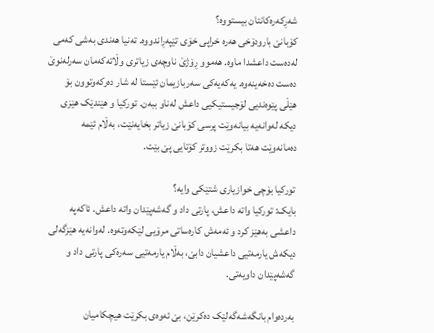شەڕکەرەکانتان بیستووە؟
کۆبانێ بارودۆخی هەرە خراپی خۆی تێپەڕاندووە. تەنیا هەندی بەشی کەمی لەدەست داعشدا ماوە. هەموو ڕۆژێ ناوچەی زیاتری وڵاتەکەمان سەرلەنوێ دەست دەخەینەوە. یەکەیەکی سەربازیمان ئێستا لە شار دەرکەوتوون بۆ هێڵی پێوەندیی لۆجیستیکیی داعش لەناو ببەن. تورکیا و هێندێک هێزی دیکە لەوانەیە بیانەوێت پرسی کۆبانێ زیاتر بخایەنێت، بەڵام ئێمە دەمانەوێت هەتا بکرێت زووتر کۆتایی پێ بێت.

تورکیا بۆچی خوازیاری شتێکی وایە؟
بایک: تورکیا واتە داعش، پارتی داد و گەشەپێدان واتە داعش. ئاکەپە داعشی بەهێز کرد و ئەمەش کارەساتی مرۆیی لێکەوتەوە. لەوانەیە هێزگەلی دیکەش یارمەتیی داعشیان دابێ، بەڵام یارمەتیی سەرەکی پارتی داد و گەشەپێدان داویەتی.

بەردەوام بانگەشەگەلێک دەکرێن، بێ ئەوەی بکرێت هیچکامیان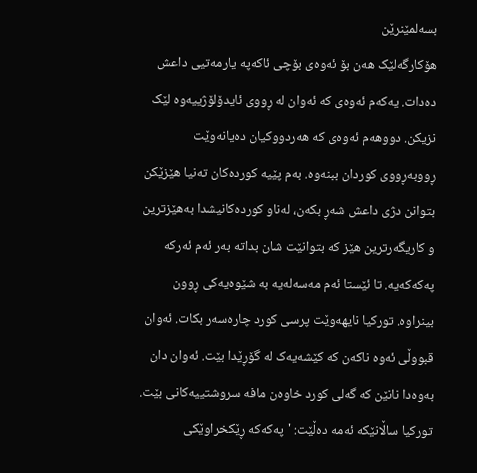بسەلمێنرێن
هۆکارگەلێک هەن بۆ ئەوەی بۆچی ئاکەپە یارمەتیی داعش دەدات. یەکەم ئەوەی کە ئەوان لە ڕووی ئایدۆلۆژییەوە لێک نزیکن. دووهەم ئەوەی کە هەردووکیان دەیانەوێت ڕووبەڕووی کوردان ببنەوە. بەم پێیە کوردەکان تەنیا هێزێکن بتوانن دژی داعش شەڕ بکەن، لەناو کوردەکانیشدا بەهێزترین و کاریگەرترین هێز کە بتوانێت شان بداتە بەر ئەم ئەرکە پەکەکەیە. تا ئێستا ئەم مەسەلەیە بە شێوەیەکی ڕوون بینراوە. تورکیا نایهەوێت پرسی کورد چارەسەر بکات. ئەوان قبووڵی ئەوە ناکەن کە کێشەیەک لە گۆڕێدا بێت. ئەوان دان بەوەدا نانێن کە گەلی کورد خاوەن مافە سروشتییەکانی بێت. تورکیا ساڵانێکە ئەمە دەڵێت: 'پەکەکە ڕێکخراوێکی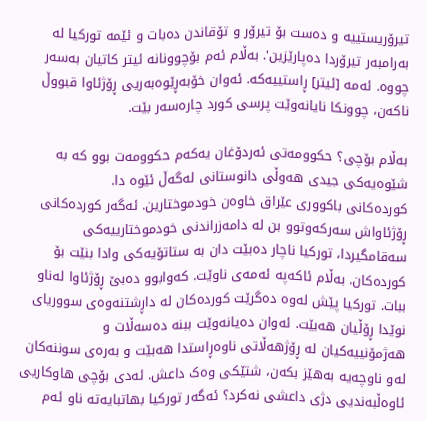تیرۆریستییە و دەست بۆ تیرۆر و تۆقاندن دەبات و ئێمە تورکیا لە بەرامبەر تیرۆردا دەپارێزین'. بەڵام ئەم بۆچوونانە ئیتر کاتیان بەسەر چووە. ئەمە [ئیتر] ڕاستییەکە. ئەوان خۆبەڕێوەبەریی ڕۆژئاوا قبووڵ ناکەن، چوونکا نایانەوێت پرسی کورد چارەسەر بێت.

بەڵام بۆچی؟ حکوومەتی ئەردۆغان یەکەم حکوومەت بوو کە بە شێوەیەکی جیدی هەوڵی دانوستانی لەگەڵ ئێوە دا.
کوردەکانی باکووری عێراق خاوەن خودموختارین. ئەگەر کوردەکانی ڕۆژئاواش سەرکەوتوو بن لە دامەزراندنی خودموختارییەکی سەقامگیردا، تورکیا ناچار دەبێت دان بە ستاتۆیەکی وادا بنێت بۆ کوردەکان. بەڵام ئاکەپە ئەمەی ناوێت. کەوابوو دەبێ ڕۆژئاوا لەناو ببات. تورکیا پێش لەوە دەگرێت کوردەکان لە داڕشتنەوەی سووریای نوێدا ڕۆڵیان هەبێت. ئەوان دەیانەوێت ببنە دەسەڵات و هەژمۆنییەکیان لە ڕۆژهەڵاتی ناوەڕاستدا هەبێت و بەرەی سوننەکان لەو ناوچەیە بەهێز بکەن، شتێکی وەک داعش. ئەدی بۆچی هاوکاریی ئاوەڵبەندیی دژی داعشی نەکرد؟ ئەگەر تورکیا بهاتبایەتە ناو ئەم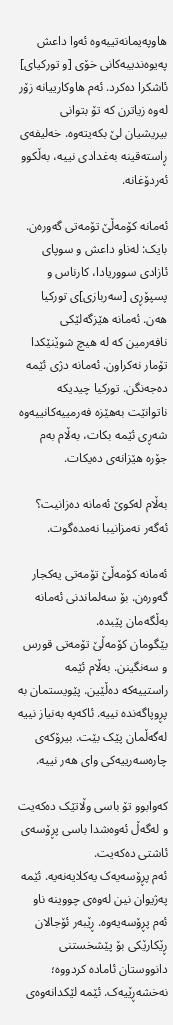هاوپەیمانەتییەوە ئەوا داعش پەیوەندییەکانی خۆی [و تورکیای] ئاشکرا دەکرد. ئەم هاوکارییانە زۆر لەوە زیاترن کە تۆ بتوانی بیریشیان لێ بکەیتەوە. خەلیفەی ڕاستەقینە بەغدادی نییە، بەڵکوو ئەردۆغانە.

ئەمانە کۆمەڵێ تۆمەتی گەورەن.
بایک: لەناو داعش و سوپای ئازادی سووریادا، کارناس و پسپۆڕی [سەربازی]ی تورکیا هەن. ئەمانە هێزگەلێکی نافەرمین کە لە هیچ شوێنێکدا تۆمار نەکراون. ئەمانە دژی ئێمە دەجەنگن. تورکیا چیدیکە ناتوانێت بەهێزە فەرمییەکانییەوە شەڕی ئێمە بکات، بەڵام بەم جۆرە هێزانەی دەیکات.

بەڵام لەکوێ ئەمانە دەزانیت؟
ئەگەر نەمزانیبا نەمدەگوت.

ئەمانە کۆمەڵێ تۆمەتی یەکجار گەورەن. بۆ سەلماندنی ئەمانە بەڵگەمان پێبدە.
بێگومان کۆمەڵێ تۆمەتی قورس و سەنگینن. بەڵام ئێمە راستییەکە دەڵێین. پێویستمان بە پڕوپاگەندە نییە. ئاکەپە بەنیاز نییە لەگەڵمان پێک بێت. بیرۆکەی چارەسەرییەکی وای هەر نییە.

کەوابوو تۆ باسی وڵاتێک دەکەیت و لەگەڵ ئەوەشدا باسی پڕۆسەی ئاشتی دەکەیت.
ئەم پڕۆسەیەک یەکلایەنەیە. ئێمە پەژیوان نین لەوەی چووینە ناو ئەم پڕۆسەیەوە. ڕێبەر ئۆجالان ڕێکارێکی بۆ پێشخستنی دانووستان ئامادە کردووە؛ نەخشەڕێیەک. ئێمە لێکدانەوەی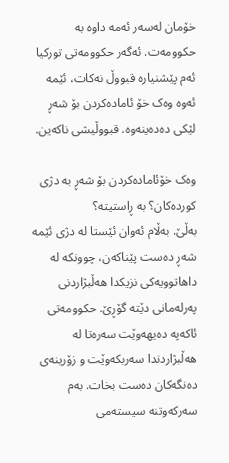خۆمان لەسەر ئەمە داوە بە حکوومەت. ئەگەر حکوومەتی تورکیا ئەم پێشنیارە قبووڵ نەکات، ئێمە ئەوە وەک خۆ ئامادەکردن بۆ شەڕ لێکی دەدەینەوە. قبووڵیشی ناکەین.

وەک خۆئامادەکردن بۆ شەڕ بە دژی کوردەکان؟ بە ڕاستیتە؟
بەڵێ. بەڵام ئەوان ئێستا لە دژی ئێمە شەڕ دەست پێناکەن، چوونکە لە داهاتوویەکی نزیکدا هەڵبژاردنی پەرلەمانی دێتە گۆڕێ. حکوومەتی ئاکەپە دەیهەوێت سەرەتا لە هەڵبژاردندا سەربکەوێت و زۆرینەی دەنگەکان دەست بخات. بەم سەرکەوتنە سیستەمی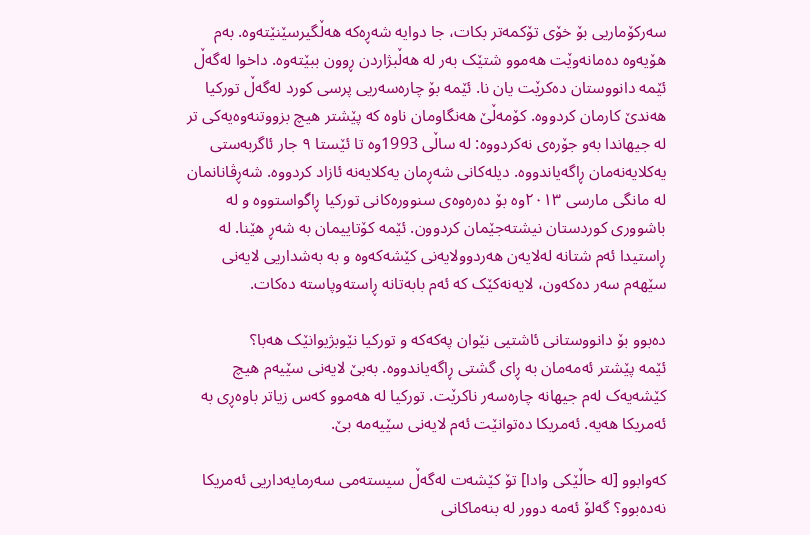سەرکۆماریی بۆ خۆی تۆکمەتر بکات، جا دوایە شەڕەکە هەڵگیرسێنێتەوە. بەم هۆیەوە دەمانەوێت هەموو شتێک بەر لە هەڵبژاردن ڕوون ببێتەوە. داخوا لەگەڵ ئێمە دانووستان دەکرێت یان نا. ئێمە بۆ چارەسەریی پرسی کورد لەگەڵ تورکیا هەندێ کارمان کردووە. کۆمەڵێ هەنگاومان ناوە کە پێشتر هیچ بزووتنەوەیەکی تر لە جیهاندا بەو جۆرەی نەکردووە: لە ساڵی 1993وە تا ئێستا ٩ جار ئاگربەستی یەکلایەنەمان ڕاگەیاندووە. دیلەکانی شەڕمان یەکلایەنە ئازاد کردووە. شەڕڤانانمان لە مانگی مارسی ٢٠١٣وە بۆ دەرەوەی سنوورەکانی تورکیا ڕاگواستووە و لە باشووری کوردستان نیشتەجێمان کردوون. ئێمە کۆتاییمان بە شەڕ هێنا. لە ڕاستیدا ئەم شتانە لەلایەن هەردوولایەنی کێشەکەوە و بە بەشداریی لایەنی سێهەم سەر دەکەون، لایەنەکێک کە ئەم بابەتانە ڕاستەوپاستە دەکات.

دەبوو بۆ دانووستانی ئاشتیی نێوان پەکەکە و تورکیا نێوبژیوانێک هەبا؟
ئێمە پێشتر ئەمەمان بە ڕای گشتی ڕاگەیاندووە. بەبێ لایەنی سێیەم هیچ کێشەیەک لەم جیهانە چارەسەر ناکرێت. تورکیا لە هەموو کەس زیاتر باوەڕی بە ئەمریکا هەیە. ئەمریکا دەتوانێت ئەم لایەنی سێیەمە بێ.

کەوابوو [لە حاڵێکی وادا] تۆ کێشەت لەگەڵ سیستەمی سەرمایەداریی ئەمریکا نەدەبوو؟ گەلۆ ئەمە دوور لە بنەماکانی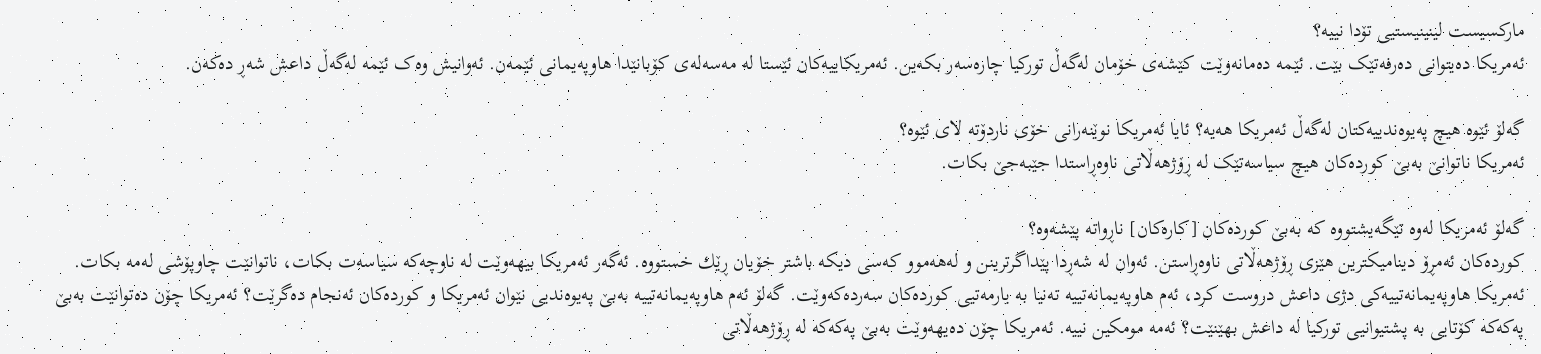مارکسیست لینینیستیی تۆدا نییە؟
ئەمریکا دەیتوانی دەرفەتێک بێت. ئێمە دەمانەوێت کێشەی خۆمان لەگەڵ تورکیا چارەسەر بکەین. ئەمریکاییەکان ئێستا لە مەسەلەی کۆبانێدا هاوپەیمانی ئێمەن. ئەوانیش وەک ئێمە لەگەڵ داعش شەڕ دەکەن.

گەلۆ ئێوە هیچ پەیوەندییەکتان لەگەڵ ئەمریکا هەیە؟ ئایا ئەمریکا نوێنەرانی خۆی ناردۆتە لای ئێوە؟
ئەمریکا ناتوانێ بەبێ کوردەکان هیچ سیاسەتێک لە ڕۆژهەڵاتی ناوەڕاستدا جێبەجێ بکات.

گەلۆ ئەمریکا لەوە تێگەیشتووە کە بەبێ کوردەکان [کارەکان] ناڕواتە پێشەوە؟
کوردەکان ئەمڕۆ دینامیکترین هێزی ڕۆژهەڵاتی ناوەڕاستن. ئەوان لە شەڕدا پێداگرترینن و لەهەموو کەسی دیکە باشتر خۆیان ڕێك خستووە. ئەگەر ئەمریکا بیهەوێت لە ناوچەکە سیاسەت بکات، ناتوانێت چاوپۆشی لەمە بکات. ئەمریکا هاوپەیمانەتییەکی دژی داعش دروست کرد، ئەم هاوپەیمانەتییە تەنیا بە یارمەتیی کوردەکان سەردەکەوێت. گەلۆ ئەم هاوپەیمانەتییە بەبێ پەیوەندیی نێوان ئەمریکا و کوردەکان ئەنجام دەگرێت؟ ئەمریکا چۆن دەتوانێت بەبێ پەکەکە کۆتایی بە پشتیوانیی تورکیا لە داعش بهێنێت؟ ئەمە مومکین نییە. ئەمریکا چۆن دەیهەوێت بەبێ پەکەکە لە ڕۆژهەڵاتی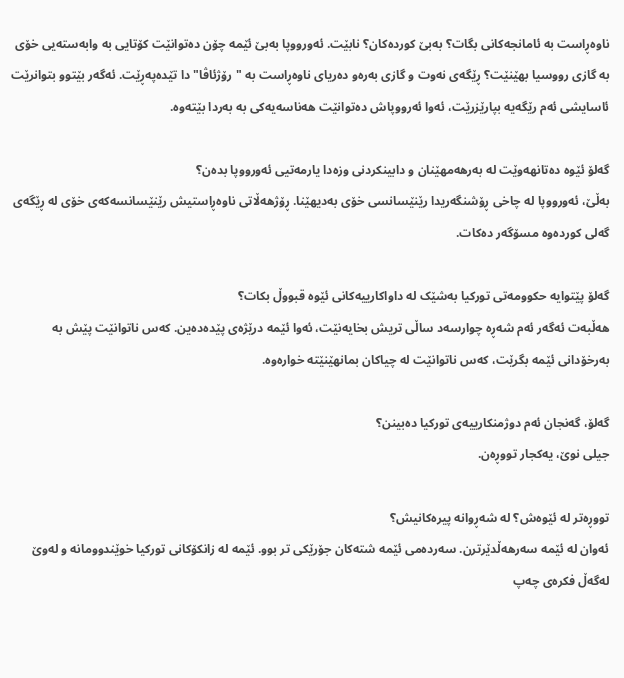ناوەڕاست بە ئامانجەکانی بگات؟ بەبێ کوردەکان؟ نابێت. ئەورووپا بەبێ ئێمە چۆن دەتوانێت کۆتایی بە وابەستەیی خۆی بە گازی رووسیا بهێنێت؟ ڕێگەی نەوت و گازی بەرەو دەریای ناوەڕاست بە "رۆژئاڤا"دا تێدەپەڕێت. ئەگەر بێتوو بتوانرێت ئاسایشی ئەم رێگەیە بپارێزرێت، ئەوا ئەرووپاش دەتوانێت هەناسەیەکی بە بەردا بێتەوە.

گەلۆ ئێوە دەتانهەوێت لە بەرهەمهێنان و دابینکردنی وزەدا یارمەتیی ئەورووپا بدەن؟
بەڵێ، ئەورووپا لە چاخی ڕۆشنگەریدا رێنێسانسی خۆی بەدیهێنا. ڕۆژهەڵاتی ناوەڕاستیش رێنێسانسەکەی خۆی لە ڕێگەی گەلی کوردەوە مسۆگەر دەکات.

گەلۆ پێتوایە حکوومەتی تورکیا بەشێک لە داواکارییەکانی ئێوە قبووڵ بکات؟
هەڵبەت ئەگەر ئەم شەڕە چوارسەد ساڵی تریش بخایەنێت، ئەوا ئێمە درێژەی پێدەدەین. کەس ناتوانێت پێش بە بەرخۆدانی ئێمە بگرێت، کەس ناتوانێت لە چیاکان بمانهێنێتە خوارەوە.

گەلۆ، گەنجان ئەم دوژمنکارییەی تورکیا دەبینن؟
جیلی نوێ، یەکجار تووڕەن.

تووڕەتر لە ئێوەش؟ لە شەڕوانە پیرەکانیش؟
ئەوان لە ئێمە سەرهەڵدێرترن. سەردەمی ئێمە شتەکان جۆرێکی تر بوو. ئێمە لە زانکۆکانی تورکیا خوێندوومانە و لەوێ لەگەڵ فکرەی چەپ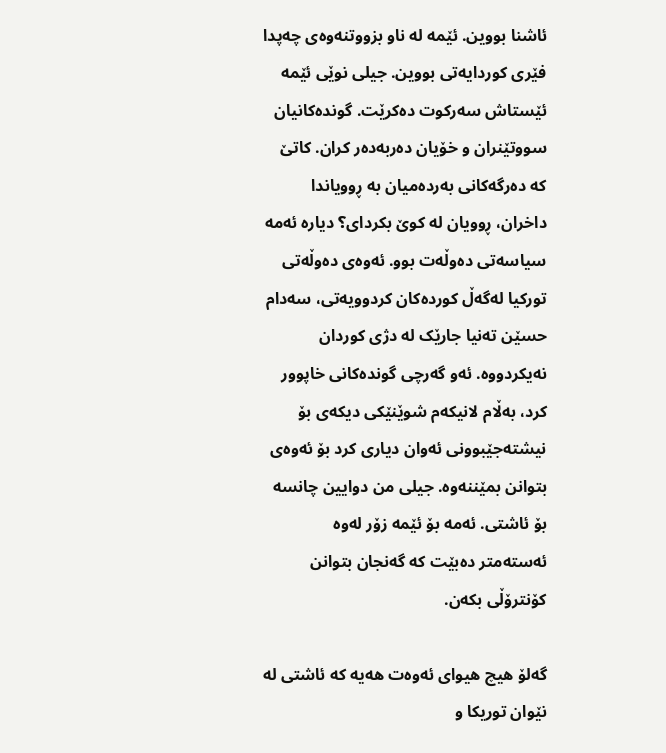ئاشنا بووین. ئێمە لە ناو بزووتنەوەی چەپدا فێری کوردایەتی بووین. جیلی نوێی ئێمە ئێستاش سەرکوت دەکرێت. گوندەکانیان سووتێنران و خۆیان دەربەدەر کران. کاتێ کە دەرگەکانی بەردەمیان بە ڕوویاندا داخران، ڕوویان لە کوێ بکردای؟ دیارە ئەمە سیاسەتی دەوڵەت بوو. ئەوەی دەوڵەتی تورکیا لەگەڵ کوردەکان کردوویەتی، سەدام حسێن تەنیا جارێک لە دژی کوردان نەیکردووە. ئەو گەرچی گوندەکانی خاپوور کرد، بەڵام لانیکەم شوێنێکی دیکەی بۆ نیشتەجێبوونی ئەوان دیاری کرد بۆ ئەوەی بتوانن بمێننەوە. جیلی من دوایین چانسە بۆ ئاشتی. ئەمە بۆ ئێمە زۆر لەوە ئەستەمتر دەبێت کە گەنجان بتوانن کۆنترۆڵی بکەن.

گەلۆ هیچ هیوای ئەوەت هەیە کە ئاشتی لە نێوان توریکا و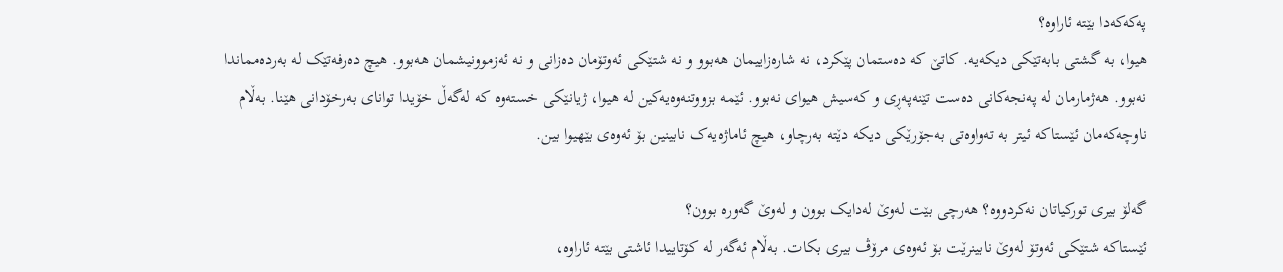پەکەکەدا بێتە ئاراوە؟
هیوا، بە گشتی بابەتێکی دیکەیە. کاتێ کە دەستمان پێکرد، نە شارەزاییمان هەبوو و نە شتێکی ئەوتۆمان دەزانی و نە ئەزموونیشمان هەبوو. هیچ دەرفەتێک لە بەردەمماندا نەبوو. هەژمارمان لە پەنجەکانی دەست تێنەپەڕی و کەسیش هیوای نەبوو. ئێمە بزووتنەوەیەکین لە هیوا، ژیانێکی خستەوە کە لەگەڵ خۆیدا توانای بەرخۆدانی هێنا. بەڵام ناوچەکەمان ئێستاکە ئیتر بە تەواوەتی بەجۆرێکی دیکە دێتە بەرچاو، هیچ ئاماژەیەک نابینین بۆ ئەوەی بێهیوا بین.

گەلۆ بیری تورکیاتان نەکردووە؟ هەرچی بێت لەوێ لەدایک بوون و لەوێ گەورە بوون؟
ئێستاکە شتێکی ئەوتۆ لەوێ نابینرێت بۆ ئەوەی مرۆڤ بیری بکات. بەڵام ئەگەر لە کۆتاییدا ئاشتی بێتە ئاراوە،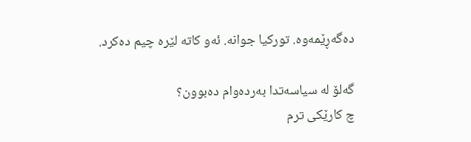دەگەڕێمەوە. تورکیا جوانە. ئەو کاتە لێرە چیم دەکرد.

گەلۆ لە سیاسەتدا بەردەوام دەبوون؟
چ کارێکی ترم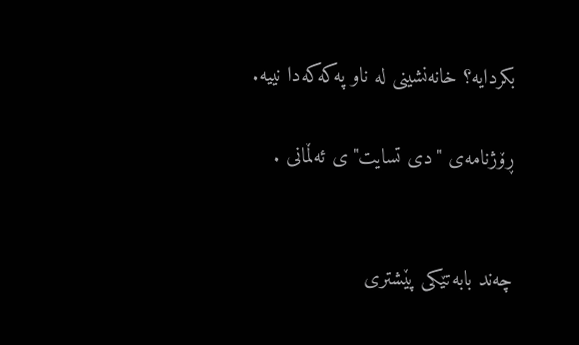بکردایە؟ خانەنشینی لە ناو پەکەکەدا نییە.

ڕۆژنامەی "دی تسایت"ی ئەڵمانی .


چەند بابەتێکی پێشتری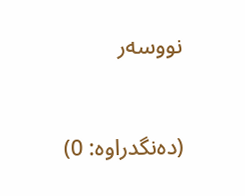نووسەر


(دەنگدراوە: 0)